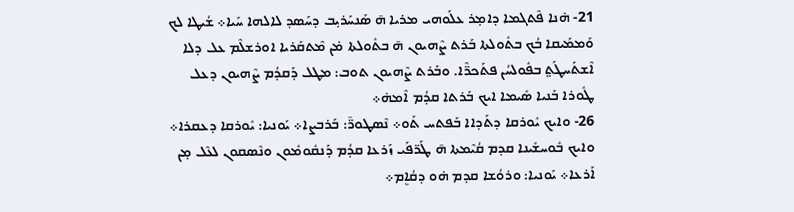21- ܗ̇ܢܐ ܦܶܬܓܡܐ ܕܐܡ̣ܪ ܥܠܰܘܗܝ ܡܪܝܐ ܗ̄ ܣܰܢܚܰܪܝ̣ܒ ܕܚܰܣܕ ܠܐܠܗܐ ܚܰܝܐ܀ ܫܳܝܛܐ ܠܟ ܘܰܡܡܰܝܩܐ ܒܳܟ ܒܬܽܘܠܬܐ ܒܰܪܬ ܨܶܗܝܘܢ ܗ̄ ܒܬܽܘܠܬܐ ܡ̇ܢ ܡܶܬܩܰܪܝܐ ܐܘܪܫܠܶܡ ܥܠ ܕܠܐ ܐܶܫܬܰܚܛܰܬ݀ ܒܦܽܘܠܚܳܢ ܦܬܰܟܪ̈ܶܐ. ܘܒܰܪܬ ܨܶܗܝܘܢ ܬܘܒ: ܡܛܠ ܕܰܩܕܳܡ ܨܶܗܝܘܢ ܕܥܠ ܛܽܘܪܐ ܒܰܢܝܐ ܣܺܝܡܐ ܐܝܟ ܒܰܪܬܐ ܩܕܳܡ ܐܶܡܗ̇܀
26- ܘܐܝܟ ܝܽܘܪܩܐ ܕܬܰܕܐܐ ܒܰܦܬܚ ܬܰܘ܀ ܢܶܣܛܘܪ̈̄: ܒܰܪܒܨܐ܀ ܝܰܘܢܝܐ: ܝܽܘܪܩܐ ܕܥܩܪܐ܀ ܘܐܝܟ ܒܽܘܚܫܺܝܢܐ ܩܕܡ ܩܳܝܶܡܬܐ ܗ̄ ܛܰܪ̈ܦܰܝ ܙܰܪܥܐ ܩܕܳܡ ܕܰܢܩܽܘܡܽܘܢ ܘܢܶܣܩܘܢ ܠܥܶܠ ܡ̣ܢ ܐܰܪܥܐ܀ ܝܰܘܢܝܐ: ܘܪܘܳܫܐ ܩܕܡ ܗ̇ܘ ܕܩܳܐܷܡ܀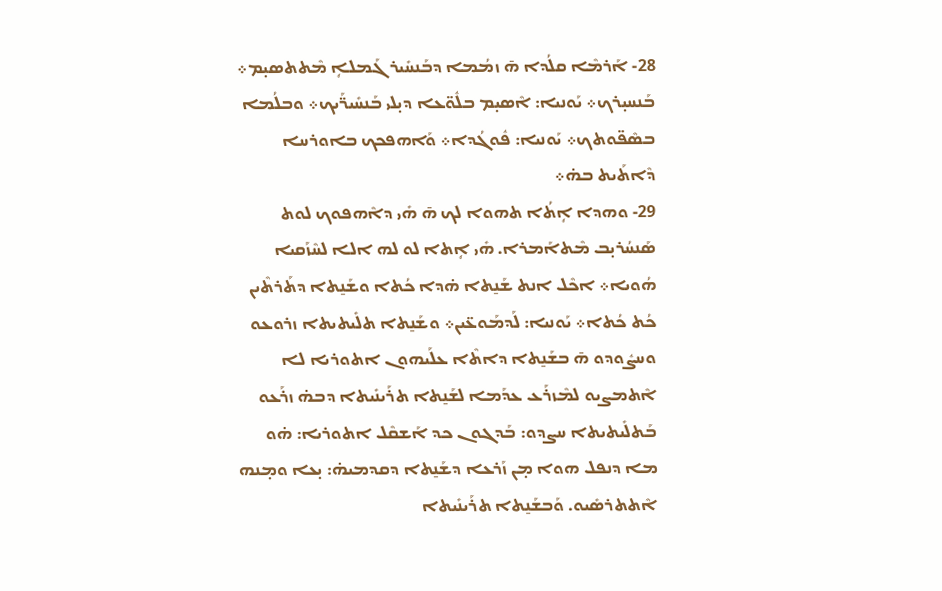28- ܐܰܪܡܶܐ ܩܠܳܕܐ ܗ̄ ܙܡܳܡܐ ܕܒܰܢܚܺܝܪ ܓܰܡܠܐܴ ܡܶܬܬܣܝ̣ܡ܀ ܒܰܢܚܝ̣ܪܟ܀ ܝܰܘܢܝܐ: ܐܶܣܝ̣ܡ ܒܠܽܘ̈ܥܐ ܕܝ̣ܠܝ ܒܰܢܚܺܝܪ̈ܰܝܟ܀ ܘܒܠܳܡܐ ܒܣܶܦ̈ܘܬܟ܀ ܝܰܘܢܝܐ: ܦܽܘܓܳܕܐ܀ ܘܰܐܗܦܟܟ ܒܐܘܪܚܐ ܕܶܐܬܰܝܬ ܒܗ̇܀
29- ܘܗܕܐ ܐܴܬܳܐ ܬܗܘܐ ܠܟ ܗ̄ ܗܺܝ ܕܐܶܗܦܘܟ ܠܘܬ ܣܰܢܚܳܪܝ̣ܒ ܡܶܬܐܰܡܪܐ. ܗܺܝ ܐܴܬܐ ܠܘ ܠܗ ܐܠܐ ܠܚܶܙܰܩܝܐ ܗܳܘܝܐ܀ ܐܟܶܠ ܐܢܬ ܫܰܢ̱ܬܐ ܗ̇ܕܐ ܟܳܬܐ ܘܫܰܢ̱ܬܐ ܕܬܰܪܬܶܝܢ ܟܳܬ ܟܳܬܐ܀ ܝܰܘܢܝܐ: ܠܰܕܡܰܘܥ̈ܝܢ܀ ܘܫܰܢ̱ܬܐ ܬܠܺܝܬܝܬܐ ܙܪܘܥܘ ܘܚܨܽܘܕܘ ܗ̄ ܒܫܰܢ̱ܬܐ ܕܐܬܶܐ ܥܠܰܝܗܘܢ ܐܬܘܪܝܐ ܠܐ ܐܶܬܡܨܝܘ ܠܡܶܙܪܰܥ ܥܕܰܡܐ ܠܫܰܢ̱ܬܐ ܬܪܰܝܢܺܝܬܐ ܕܒܗ̇ ܙܪܰܥܘ ܒܰܬܠܺܝܬܝܬܐ ܚܨܕܘ: ܒܰܕܓܘܢ ܟܕ ܐܰܫܩܶܠ ܐܬܘܪܝܐ: ܗ̇ܘ ܡܐ ܕܢܦܠ ܗܘܐ ܡ̣ܢ ܙܰܪܥܐ ܕܫܰܢ̱ܬܐ ܕܩܕܡܝܗ̇: ܝ̣ܥܐ ܘܡ̣ܢܗ ܐܶܬܬܪܣܺܝܘ. ܘܰܒܫܰܢ̱ܬܐ ܬܪܰܝܢܺܝܬܐ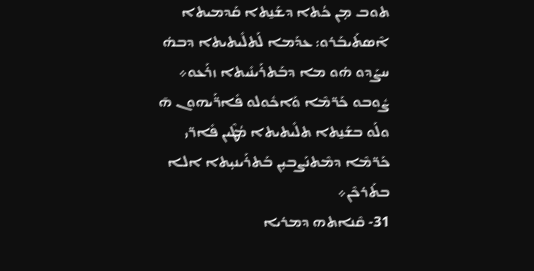ܬܘܒ ܡ̣ܢ ܟܳܬܐ ܕܫܰܢ̱ܬܐ ܩܰܕܡܝܬܐ ܐܶܣܬܰܝܒܰܪܘ: ܥܕܰܡܐ ܠܰܬܠܺܝܬܝܬܐ ܕܒܗ̇ ܚܨܰܕܘ ܗ̇ܘ ܡܐ ܕܒܰܬܪܰܝܢܺܝܬܐ ܙܪܰܥܘ܀
ܨܽܘܒܘ ܟܰܪ̈ܡܶܐ ܘܰܐܟܽܘܠܘ ܦܺܐܪ̈ܰܝܗܘܢ ܗ̄ ܘܠܰܘ ܒܫܰܢ̱ܬܐ ܬܠܺܝܬܝܬܐ ܡܳܛܶܝܢ ܦܺܐܪ̈ܝ ܟܰܪ̈ܡܶܐ ܕܡܶܬܢܰܨܒܝ̣ܢ ܒܰܬܪܰܝܢܝ̣ܬܐ ܐܠܐ ܒܬܰܪܟܶܢ܀
31- ܩܶܢܐܬܗ ܕܡܪܝܐ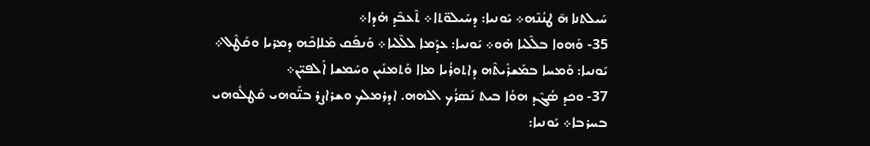ܚܰܝܠܬܢܐ ܗ̄ ܛܢܳܢܶܗ܀ ܝܰܘܢܝܐ: ܕܚܰܝܠܘ̈ܬܐ܀ ܬܶܥܒܶܕ ܗ̇ܕܐ܀
35- ܘܰܗܘܐ ܒܠܶܠܝܐ ܗ̇ܘ܀ ܝܰܘܢܝܐ: ܥܕܰܡܐ ܠܠܶܠܝܐ܀ ܘܰܢܦܰܩ ܡܰܠܐܟܶܗ ܕܡܪܝܐ ܘܩܰܛܶܠ܀ ܝܰܘܢܝܐ: ܘܰܡܚܐ ܒܡܰܫܪܺܝܬܶܗ ܕܐܬܘܪܳܝܐ ܡܐܐ ܘܰܬܡܢܺܝܢ ܘܚܰܡܫܐ ܐܰܠܦܝ̈ܢ܀
37- ܘܟܕ ܣܳܓܶܕ ܗܘܳܐ ܒܝܬ ܢܰܣܪܳܟ ܐܠܗܗ. ܐܕܪܡܠܟ ܘܫܪܐܨܪ ܒܢ̈ܰܘܗܝ ܩܰܛܠܽܘܗܝ ܒܚܪܒܐ܀ ܝܰܘܢܝܐ: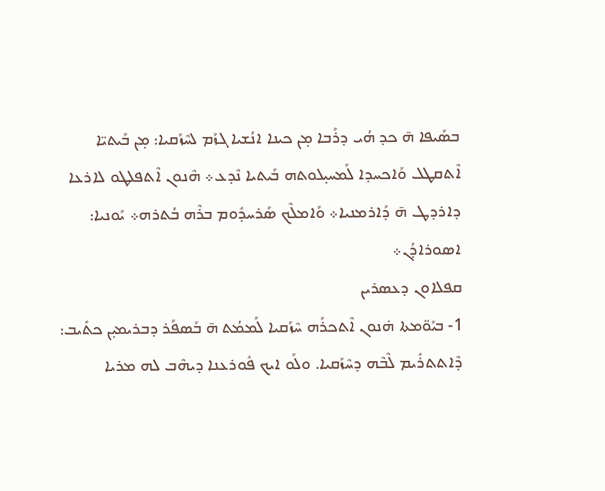ܒܣܰܝܦܐ ܗ̄ ܟܕ ܗܳܝ ܕܪܰܒܐ ܡ̣ܢ ܟܝܢܐ ܐܢܳܫܝܐ ܓܙܰܡ ܠܚܶܙܰܩܝܐ: ܡ̣ܢ ܒܰܝܬܝ̈ܐ ܐܶܬܩܛܠ ܘܰܐܟܚܕܐ ܠܰܡܚܝ̣ܠܘܬܗ ܒܰܝܬܝܐ ܢܶܕܥ܀ ܗܶܢܘܢ ܐܶܬܦܠܛܘ ܠܐܪܥܐ ܕܐܪܕܛ ܗ̄ ܕܰܐܪܡܢܝܐ܀ ܘܰܐܡܠܶܟ ܣܰܪܚܕܽܘܡ ܒܪܶܗ ܒܳܬܪܗ܀ ܝܰܘܢܝܐ: ܐܣܘܪܐܕܳܢ܀
ܩܦܠܐܘܢ ܕܥܣܪܝܢ
1- ܒܝܰܘ̈ܡܬܐ ܗ̇ܢܘܢ ܐܶܬܟܪܰܗ ܚܶܙܰܩܝܐ ܠܰܡܡܳܬ ܗ̄ ܒܰܣܦܰܪ ܕܒܪܝܡܝ̣ܢ ܟܬܺܝܒ: ܕܶܐܬܬܪܺܝܡ ܠܶܒܶܗ ܕܚܶܙܰܩܝܐ. ܘܠܰܘ ܐܝܟ ܦܽܘܪܥܢܐ ܕܝܗܶܒ ܠܗ ܡܪܝܐ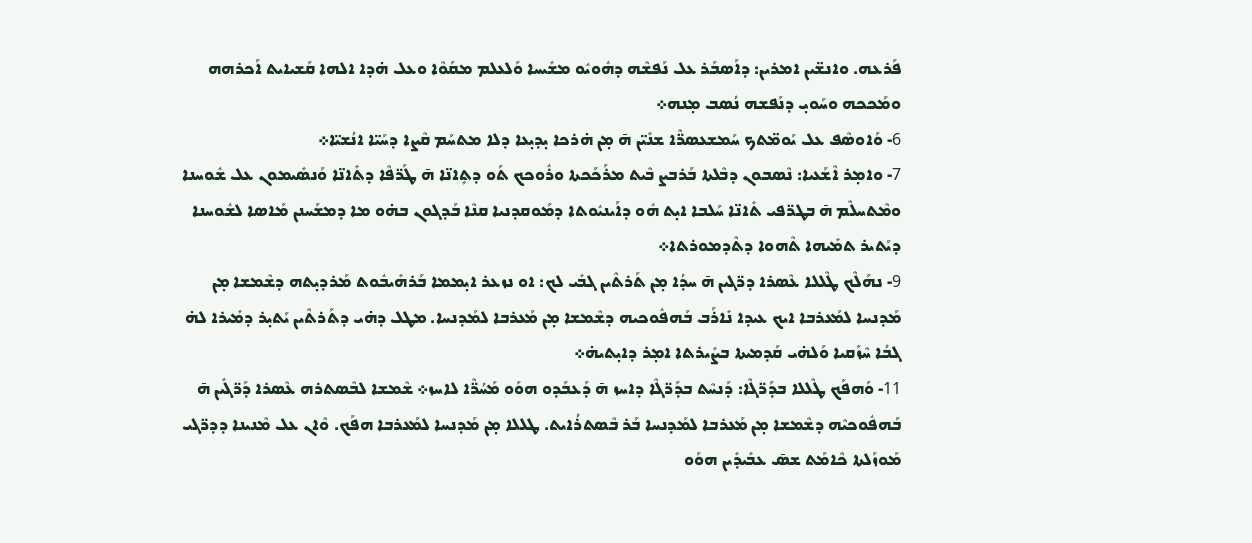ܦܰܪܥܗ. ܘܐܢܫ̈ܝܢ ܐܡܪܝܢ: ܕܐܰܣܒܰܪ ܥܠ ܢܰܦܫܶܗ ܕܗܽܘܝܽܘ ܡܫܺܝܚܐ ܘܰܠܥܠܡ ܡܩܰܘܶܐ ܘܥܠ ܗ̇ܕܐ ܐܠܗܐ ܩܰܫܝܐܝܬ ܐܰܟܪܗܗ ܘܡܰܟܟܗ ܘܚܰܘܝ̣ ܕܢܰܦܫܗ ܢܳܣܒ ܡ̣ܢܗ܀
6- ܘܰܐܘܣܶܦ ܥܠ ܝܰܘܡ̈ܬܟ ܚܰܡܫܥܣܪ̈ܶܐ ܫܢܺܝ̈ܢ ܗ̄ ܡ̣ܢ ܗ̇ܪܟܐ ܝ̣ܕܝ̣ܥܐ ܕܠܐ ܡܬܚܰܡ ܩܶܨܐ ܕܚܰܝ̈ܐ ܐܢܳܫܝ̈ܐ܀
7- ܘܐܡ̣ܪ ܐܶܫܰܥܝܐ: ܢܶܣܒܘܢ ܕܒܶܠܬܐ ܒܰܪܒܨ ܒܶܝܬ ܡܪܰܟܰܟܬܐ ܘܪܽܘܟܟ ܬܰܘ ܕܬܻܐܢ̈ܐ ܗ̄ ܛܰܪ̈ܦܶܐ ܕܬܺܐܢ̈ܐ ܘܰܢܣܺܝܡܘܢ ܥܠ ܫܽܘܚܢܐ ܘܡܶܬܚܠܶܡ ܗ̄ ܒܛܪ̈ܦܝ ܬܺܐܢ̈ܐ ܚܰܠܒܐ ܐܝ̣ܬ ܗܽܘ ܕܐܰܝܢܝܽܘܬܐ ܕܡܰܘܩܕܢܝܐ ܩܢܶܐ ܒܰܕܓܘܢ ܒܗ̇ܘ ܡܐ ܕܡܫܰܚܢܢ ܡܰܐܣܐ ܠܫܽܘܚܢܐ ܕܝܰܬܝܪ ܬܡܺܝܗܐ ܬܶܗܘܐ ܕܬܶܕܡܘܪܬܐ܀
9- ܢܗܰܠܶܟ ܛܶܠܠܐ ܥܶܣܪܐ ܕܪ̈ܓܝܢ ܗ̄ ܚܕܳܐ ܡ̣ܢ ܬܰܪܬܶܝܢ ܓܒܺܝ ܠܟ: ܐܘ ܢܙܥܪ ܐܝ̣ܡܡܐ ܒܰܪܗܺܝܒܽܘܬ ܡܰܪܕܝ̣ܬܗ ܕܫܶܡܫܐ ܡ̣ܢ ܡܰܕܢܚܐ ܠܡܰܥܪܒܐ ܐܝܟ ܥܝܕܐ ܢܺܐܪܰܒ ܒܰܗܦܽܘܟܝܗ ܕܫܶܡܫܐ ܡ̣ܢ ܡܰܥܪܒܐ ܠܡܰܕܢܚܐ. ܡܛܠ ܕܗ̇ܝ ܕܬܰܪܬܶܝܢ ܝܰܬܝ̣ܪ ܕܡܺܝܪܐ ܠܗ̇ ܓܒܳܐ ܚܶܙܰܩܝܐ ܘܰܠܗ̇ܝ ܩܰܕܡܝܬܐ ܒܨܺܝܪܬܐ ܐܡ̣ܪ ܕܐܝ̣ܬܝܗ̇܀
11- ܘܰܗܦܰܟ ܛܶܠܠܐ ܒܕܰܪ̈ܓܶܐ: ܕܰܢܚܶܬ ܒܕܰܪ̈ܓܶܐ ܕܐܚܙ ܗ̄ ܕܰܥܒܰܕܘ ܗܘܰܘ ܡܰܚܳܪ̈ܶܐ ܠܐܚܙ܀ ܫܶܡܫܐ ܠܒܶܣܬܪܗ ܥܶܣܪܐ ܕܰܪ̈ܓܺܝܢ ܗ̄ ܒܰܗܦܽܘܟܝܶܗ ܕܫܶܡܫܐ ܡ̣ܢ ܡܰܥܪܒܐ ܠܡܰܕܢܚܐ ܒܰܪ ܒܶܣܬܪܳܐܝܬ. ܛܠܠܐ ܡ̣ܢ ܡܰܕܢܚܐ ܠܡܰܥܪܒܐ ܗܦܰܟ. ܘܶܐܢ ܥܠ ܡܶܢܝܢܐ ܕܕܪ̈ܓܝ ܡܰܘܙܰܠܬܐ ܟܶܐܡܰܬ ܫܣ̄ ܥܒܺܝܕܺܝܢ ܗܘܰܘ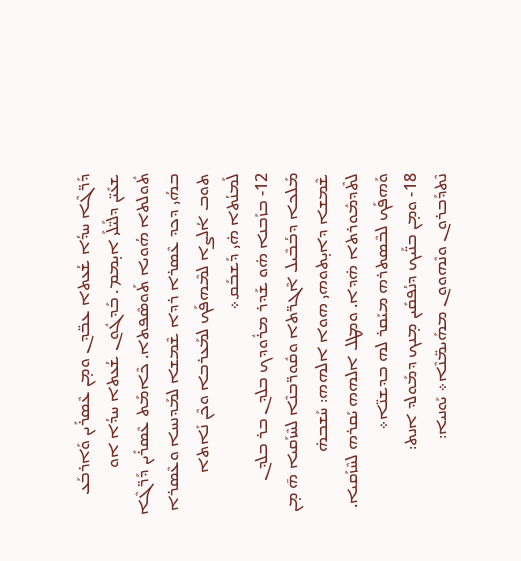ܕܰܪ̈ܓܶܐ ܚܕܳܐ ܫܳܥܬܐ ܥܒ̈ܕܢ ܘܡ̣ܢ ܥܶܣܪܺܝܢ ܘܰܐܪܒܰܥ ܫܥܺܝ̈ܢ ܕܠܰܝ̈ܠܰܝ ܐܝ̣ܡܡ. ܒܰܕܓܽܘܢ ܫܳܥܬܐ ܚܕܳܐ ܐܘ ܬܽܘܠܬܐ ܗܳܘܝܐ ܬܰܘܣܶܦܬܐ. ܟܶܐܡܰܬ ܥܶܣܪܺܝܢ ܕܰܪ̈ܓܶܐ ܒܗܳܝ ܕܟܕ ܥܶܣܪܐ ܪܕܐ ܫܶܡܫܐ ܠܡܰܕܢܚܐ ܘܥܶܣܪܐ ܬܘܒ ܐܳܠܨܐ ܠܡܶܗܦܰܟ ܠܡܰܥܪܒܐ ܘܟܶܢ ܢܺܐܬܐ ܠܰܡܢܳܬܐ ܗ̇ܝ ܕܰܫܒܰܩ܀
12- ܒܙܰܒܢܐ ܗ̇ܘ ܫܰܕܪ ܡܪܽܘܕܟ ܒܠܕܢ ܒܪ ܒܠܕܢ ܡܰܠܟܐ ܕܒܳܒܶܝܠ ܐܶܓܪ̈ܬܐ ܘܩܽܘܪ̈ܒܢܶܐ ܠܚܶܙܰܩܝܐ ܗ̄ ܡ̣ܢ ܫܶܡܫܐ ܕܐܝ̣ܬܘܗܝ ܗܘܐ ܐܠܗܗ: ܚܰܫܒܗ̇ ܠܬܶܕܡܽܘܪܬܐ ܗ̇ܕܐ. ܘܡܛܠ ܐܠܗܗ ܝܰܩܪܗ ܠܚܶܙܰܩܝܐ. ܘܰܗܦܰܟ ܠܒܶܣܬܪܗ ܡܝܰܩܪ ܠܗ ܒܕܫܢ̈ܐ܀
18- ܘܡ̣ܢ ܒܢ̈ܰܝܟ ܕܢܳܦܩܺܝܢ ܡ̣ܢܟ ܕܡܰܘܠܕ ܐܢܬ: ܢܶܬܕܰܒܪܘܢ ܘܢܶܗܘܘܢ ܡܗܰܝܡ̈ܢܶܐ܀ ܝܰܘܢܝܐ: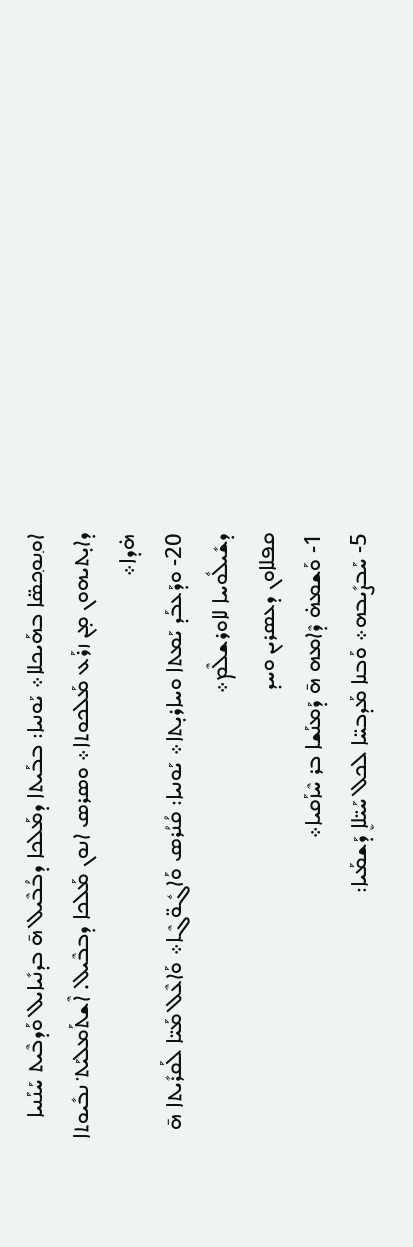ܐܘ݂ܢܘ݂ܟܣ̈ܐ ܒܗܰܝܟܠܐ܀ ܝܰܘܢܝܐ: ܒܒܰܝܬܐ ܕܡܰܠܟܐ ܕܒܳܒܶܝܠ ܗ̄ ܒܕܢܺܝܐܝܠ ܘܰܕܒܶܝܬ ܚܰܢܰܢܝܐ ܕܐܝ̣ܬܝܗܘܢ ܡ̣ܢ ܙܪܰܥ ܡܰܠܟܘܬܐ܀ ܘܣܪܣ ܐܢܘܢ ܡܰܠܟܐ ܕܒܒܶܝܠ. ܐܶܫܬܰܡܠܝܰܬ݀ ܢܒܺܝܘܬܐ ܗ̇ܕܐ܀
20- ܘܕܰܥܒܰܕ ܝܰܡܬܐ ܘܚܐܪܝ̣ܬܐ܀ ܝܰܘܢܝܐ: ܩܳܢܳܪܣ ܘܰܐܓܽܘ̈ܓܶܐ܀ ܘܰܐܥܶܠ ܡܰܝ̈ܐ ܠܰܩܪܺܝܬܐ ܗ̄ ܕܫܺܝܠܽܘܚܐ ܠܐܘܪܫܠܶܡ܀
ܩܦܠܐܘܢ ܕܥܣܪܝܢ ܘܚܕ
1- ܘܰܫܡܗ̇ ܕܶܐܡܗ ܗ̄ ܕܰܡܢܰܫܐ ܒܪ ܚܶܙܰܩܝܐ܀
5- ܚܰܒܨܺܝܒܗ܀ ܘܰܒܢܐ ܡܰܕܒܚ̈ܐ ܠܟܠ ܚܰܝ̈ܠܐܷ ܕܰܫܡܰܝܐ: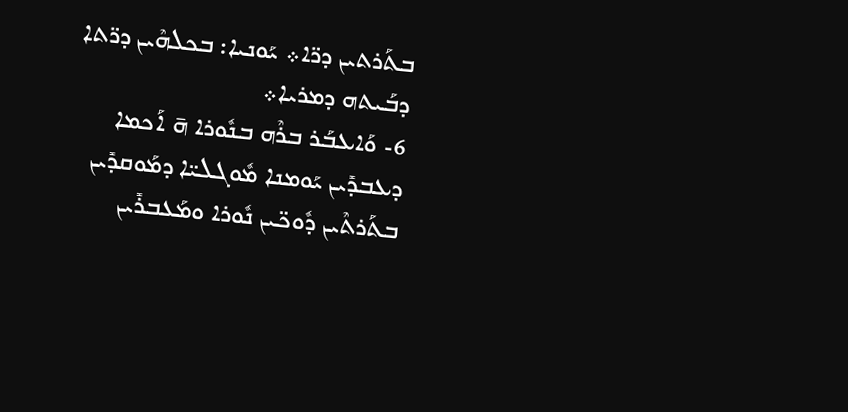ܒܬܰܪܬܝܢ ܕܪ̈ܐ܀ ܝܰܘܢܝܐ: ܒܟܠܗܶܝܢ ܕܪ̈ܬܐ ܕܒܰܝܬܗ ܕܡܪܝܐ܀
6- ܘܰܐܥܒܰܪ ܒܪܶܗ ܒܢܽܘܪܐ ܗ̄ ܐܰܟܡܐ ܕܥܒܕܺܝܢ ܝܰܘܡܢܐ ܡܽܘܓܠܝ̈ܐ ܕܡܰܘܩܕܺܝܢ ܒܬܰܪܬܶܝܢ ܕܽܘܟ̈ܝܢ ܢܽܘܪܐ ܘܡܰܥܒܪܺܝܢ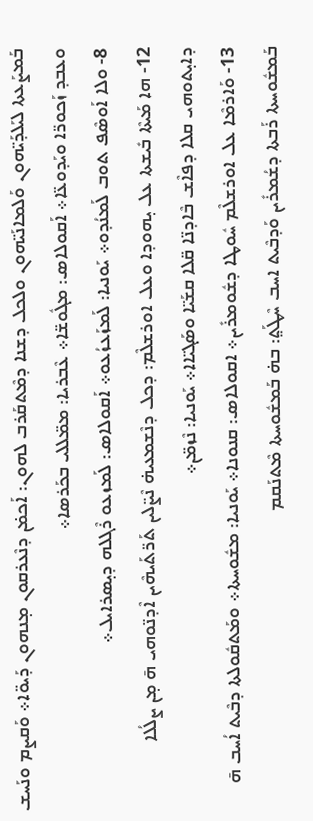ܒܰܡܨܰܥܬܐ ܠܝܰܠܕܰܝ̈ܗܘܢ ܘܰܠܡܐܢܰܝ̈ܗܘܢ ܘܠܟܠ ܕܫܢܐ ܕܡܶܬܩܰܪܒ ܠܗܘܢ: ܐܰܟܡ̇ܢ ܕܢܶܥܪܩܘܢ ܡ̣ܢܗܘܢ ܕܰܝܘ̈ܐ܀ ܘܰܩܨܡ ܘܢܰܚܫ ܘܥܒܕ ܙܰܟܘܪ̈ܐ ܘܝܰܕܘܥ̈ܐ܀ ܐܰܩܘܠܐܣ: ܡܓܽܘܫ̈ܐ܀ ܥܶܒܪܝܐ: ܡܡ̈ܠܠܝ ܒܟܰܪܣܐ܀
8- ܘܠܐ ܐܰܘܣܶܦ ܬܘܒ ܠܰܡܢܳܕܘ܀ ܝܰܘܢܝܐ: ܠܰܡܙܰܥܙܳܥܘ܀ ܐܰܩܘܠܐܣ: ܠܰܡܙܥܘ ܪܶܓܠܗ ܕܝ̣ܣܪܐܝܠ܀
12- ܗܐ ܡܰܝܬܶܐ ܒܺܝܫܬܐ ܥܠ ܝ̣ܗܘܕܐ ܘܥܠ ܐܘܪܫܠܶܡ: ܕܟܠ ܕܢܶܫܡܥܝܗ̇ ܢܶܨ̈ܠܝܢ ܬܰܪ̈ܬܰܝܗܶܝܢ ܐܶܕܢ̈ܘܗܝ ܗ̄ ܡ̣ܢ ܨܠܳܠܐ ܕܐܝ̣ܬܘܗܝ ܩܠܐ ܕܦܐܶܫ ܒܶܐܕܢ̈ܐ ܩ̈ܠܐ ܩܫܰܝ̈ܐ ܘܣܰܓܝ̈ܐܐ܀ ܝܰܘܢܝܐ: ܢܶܙܡ̈ܢ܀
13- ܘܰܐܪܡܶܐ ܥܠ ܐܘܪܫܠܶܡ ܚܽܘܛܐ ܕܫܽܘܡܪܺܝܢ܀ ܐܩܘܠܐܣ: ܩܢܘܢܐ܀ ܝܰܘܢܝܐ: ܡܫܽܘܚܬܐ܀ ܘܡܰܬܩܽܘܠܬܐ ܕܒܶܝܬ ܐܳܚܒ ܗ̄ ܒܰܡܫܽܘܚܬܐ ܪܰܒܬܐ ܕܫܳܡܪܺܝܢ ܘܰܕܒܶܝܬ ܐܚܒ ܚܶܛܰܬ݀: ܒܗ̇ ܒܰܡܫܽܘܚܬܐ ܡܶܬܢܰܩܡ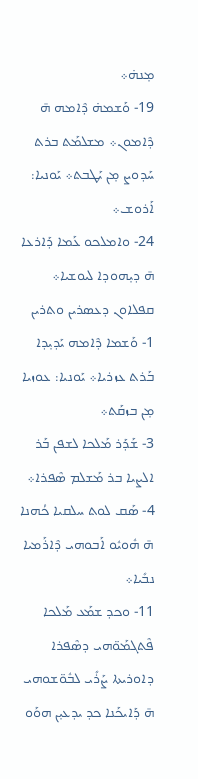ܡ̣ܢܗ̇܀
19- ܘܰܫܡܗ̇ ܕܶܐܡܗ ܗ̄ ܕܶܐܡܘܢ܀ ܡܫܠܡܰܬ ܒܪܬ ܚܰܕܘܨ ܡ̣ܢ ܝܰܛܒܬ܀ ܝܰܘܢܝܐ: ܐܰܪܘܫ܀
24- ܘܐܡܠܟܘ ܥܰܡܐ ܕܰܐܪܥܐ ܗ̄ ܕܝ̣ܗܘܕܐ ܠܝܘܫܝܐ܀
ܩܦܠܐܘܢ ܕܥܣܪܝܢ ܘܬܪܝܢ
1- ܘܰܫܡܐ ܕܶܐܡܗ ܝܰܕܝ̣ܕܐ ܒܰܪܬ ܥܙܪܝܐ܀ ܝܰܘܢܝܐ: ܥܘܙܝܐ ܡ̣ܢ ܒܙܩܰܬ܀
3- ܫܰܕܰܪ ܡܰܠܟܐ ܠܫܦܢ ܒܰܪ ܐܠܨܝܐ ܒܪ ܡܰܫܠܡ ܣܶܦܪܐ܀
4- ܣܰܩ ܠܘܬ ܚܠܩܝܐ ܟܳܗܢܐ ܗ̄ ܗܽܘܝܽܘ ܐܰܒܘܗܝ ܕܶܐܪܰܡܝܐ ܢܒܺܝܐ܀
11- ܘܟܕ ܫܡܰܥ ܡܰܠܟܐ ܦܶܬܓܡܰܘ̈ܗܝ ܕܣܶܦܪܐ ܕܐܘܪܝܬܐ ܨܰܪܺܝ ܠܒܽܘ̈ܫܘܗܝ ܗ̄ ܕܰܐܝܟܰܢܐ ܟܕ ܝܕܥܝ̣ܢ ܗܘܰܘ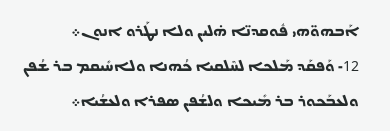ܐܰܒܗܘ̈ܗܝ ܦܽܘܩܕܢ̈ܐ ܗ̇ܠܝܢ ܘܠܐ ܢܛܰܪܘ ܐܢܘܢ܀
12- ܘܰܦܩܰܕ ܡܰܠܟܐ ܠܚܶܠܩܝܐ ܟܳܗܢܐ ܘܠܐܚܺܝܩܡ ܒܪ ܫܳܦܢ ܘܠܥܒܰܟܘܪ ܒܪ ܡܺܝܟܐ ܘܠܫܳܦܢ ܣܦܪܐ ܘܠܥܫܳܝܐ܀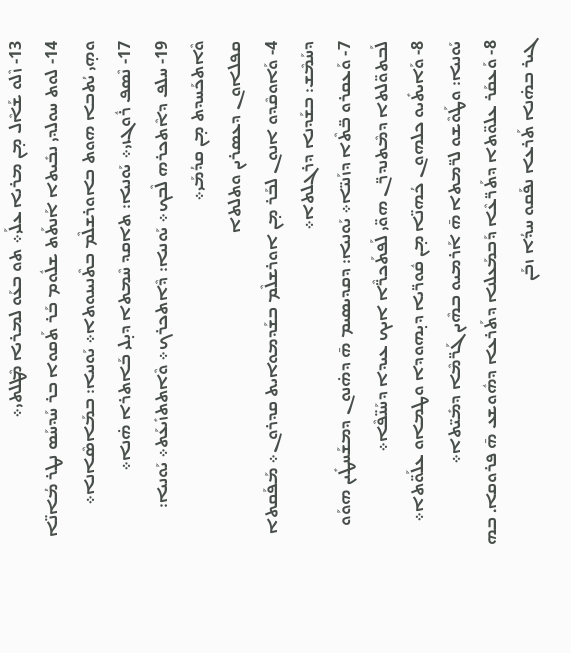13- ܙܶܠܘ ܫܰܐܶܠ ܡ̣ܢ ܡܪܝܐ ܥܠܰܝ܀ ܬܘ ܒܥܰܘ ܠܡܪܝܐ ܡܶܛܠܬܝ܀
14- ܠܘܬ ܚܘܠܕܝ ܢܒܺܝܬܐ ܐܰܢܬܰܬ ܫܠܽܘܡ ܒܰܪ ܬܰܩܘܐ ܒܪ ܚܰܕܚܰܣ ܢܛܪ ܡܳܐܢ̈ܐ ܘܗ̣ܝ ܝܳܬܒܐ ܗܘܬ ܒܐܘܪܫܠܶܡ ܒܬܶܢܝܢܘܬܐ܀ ܝܰܘܢܝܐ: ܒܡܰܐܣܶܐܢܐ܀
17- ܢܶܣܦ ܪܽܘܓܙܝ܀ ܝܰܘܢܝܐ: ܬܐܩܕ ܚܶܡܬܐ ܕܝ̣ܠܝ ܒܰܐܬܪܐ ܗ̇ܢܐ܀
19- ܚܠܦ ܕܐܶܬܟܪܗ ܠܶܒܟ܀ ܝܰܘܢܝܐ: ܕܶܐܬܟܪܟ܀ ܘܶܐܬܬܙܺܝܥܰܬ܀ ܝܰܘܢܝܐ: ܘܶܐܬܟܰܚܕܬ ܡ̣ܢ ܩܕܳܡܰܝ܀
ܩܦܠܐܘܢ ܕܥܣܪܝܢ ܘܬܠܬܐ
4- ܘܰܐܘܩܶܕܘ ܐܢܘܢ ܠܒܰܪ ܡ̣ܢ ܐܘܪܫܠܶܡ ܒܫܰܕܡܘܐܝܬ ܩܕܪܘܢ܀ ܡܰܦܰܩܬܐ ܕܚܰܡܶܫ: ܒܫܰܕܢܐ ܕܪܓܠܬܐ܀
7- ܘܰܥܩܪܘ ܒ̈ܬܶܐ ܕܙܰܢܝ̈ܐ܀ ܝܰܘܢܝܐ: ܕܩܕܝܣܝܡ ܗ̄ ܕܗ̇ܢܘܢ ܕܡܫܰܚܛܺܝܢ ܗܘܰܘ ܠܰܒܬܘ̈ܠܬܐ ܕܡܶܬܢܕܪ̈ܢ ܗܘ̈ܝ ܠܰܦܬܰܟܪ̈ܶܐ ܐܝܟ ܥܝܕܐ ܕܚܰܢ̈ܦܶܐ܀
8- ܘܰܐܝܬܺܝܘ ܟܠܗܘܢ ܟܳܗܢ̈ܐ ܡ̣ܢ ܩܽܘܪ̈ܝܐ ܕܝ̣ܗܘܕܐ ܘܛܡܐܘ ܥܠܰܘ̈ܬܐ܀ ܝܰܘܢܝܐ: ܘܛܰܘܶܫܘ ܠܪ̈ܡܬܐ ܗ̄ ܐܰܪܡܝܘ ܒܗܶܝܢ ܓܰܪ̈ܡܶܐ ܕܡܺܝ̈ܬܐ܀
8- ܘܰܥܩܰܪ ܥܠܘ̈ܬܐ ܕܬܰܪ̈ܥܶܐ ܕܰܒܡܰܥܠܢܐ ܕܬܰܪܥܐ ܕܗܽܘܫܥ ܗ̄ ܦܪܘܩܐ. ܒܗ ܓܝܪ ܒܗ̇ܢܐ ܬܰܪܥܐ ܢܦܰܩܘ ܚܕܳܐ ܙܒܰܢ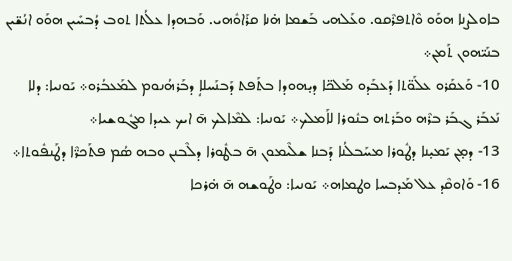ܒܐܘܠܨܢܐ ܗܘܰܘ ܘܶܐܬܦܪܶܩܘ. ܘܥܰܠܗܝ ܒܰܫܡܐ ܗ̇ܢܐ ܩܪܰܐܘܽܗܝ. ܘܰܒܗܕܐ ܥܠܳܬܐ ܬܘܒ ܕܳܒܚܺܝܢ ܗܘܰܘ ܐܢܳܫ̈ܝܢ ܒܢܰܝ̈ܗܘܢ ܬܰܡܢ܀
10- ܘܰܥܩܰܪܘ ܥܠܰܘ̈ܬܐ ܕܰܥܒܰܕܘ ܡܰܠܟ̈ܐ ܕܝ̣ܗܘܕܐ ܒܬܰܦܬ ܕܰܒܢܰܚܠܐܴ ܕܒܰܪܗܳܢܘܡ ܠܡܰܥܒܳܪܘ܀ ܝܰܘܢܝܐ: ܕܠܐ ܢܰܥܒܰܪ ܓܒܰܪ ܒܪܶܗ ܘܒܰܪܬܗ ܒܢܽܘܪܐ ܠܐܰܡܠܟ܀ ܝܰܘܢܝܐ: ܠܡܶܐܠܟ ܗ̄ ܐܝܟ ܥܝܕܐ ܡܓܽܘܫܝܐ܀
13- ܕܡ̣ܢ ܝܰܡܝ̣ܢܐ ܕܛܽܘܪܐ ܡܚܰܒܠܳܢܐ ܕܰܒܢܐ ܫܠܶܝܡܘܢ ܗ̄ ܒܛܽܘܪܐ ܕܠܶܒܢܢ ܘܒܗ ܣܳܡ ܦܬܰܟܪ̈ܶܐ ܕܛܰܢܦܽܘܬܐ܀
16- ܘܰܐܘܩܶܕ ܥܠ ܡܰܕܒܚܐ ܘܛܡܐܗ܀ ܝܰܘܢܝܐ: ܘܛܰܘܫܗ ܗ̄ ܗ̇ܪܟܐ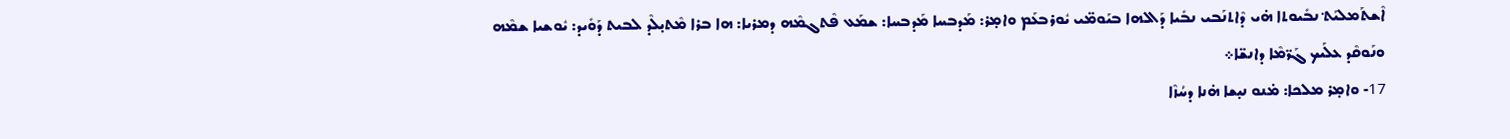ܐܶܫܬܰܡܠܝܰܬ݀ ܢܒܺܝܘܬܐ ܗ̇ܝ ܕܶܐܬܢܰܒܝ ܢܒܺܝܐ ܕܰܐܠܗܐ ܒܝܰܘܡ̈ܝ ܝܽܘܪܒܥܰܡ ܘܐܡ̣ܪ: ܡܰܕܒܚܐ ܡܰܕܒܚܐ: ܫܡܰܥ ܦܶܬܓܡܶܗ ܕܡܪܝܐ: ܗܐ ܒܪܐ ܡܶܬܝ̣ܠܶܕ ܠܒܝܬ ܕܰܘܺܝܕ: ܝܽܘܫܝܐ ܫܡܶܗ ܘܢܰܘܩܶܕ ܥܠܰܝܟ ܓܰܪ̈ܡܶܐ ܕܐܢܫ̈ܐ܀
17- ܘܐܡ̣ܪ ܡܠܟܐ: ܡ̇ܢܘ ܢܝ̣ܫܐ ܗ̇ܢܐ ܕܚܳܙܶܐ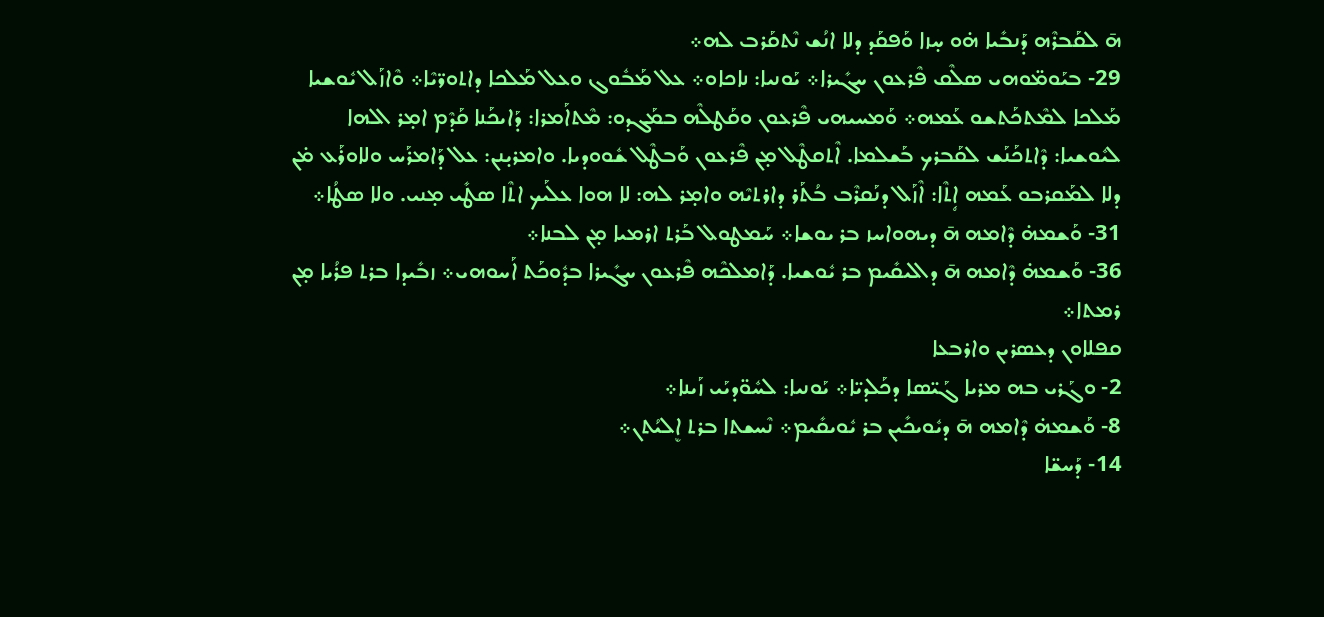ܗ̄ ܠܩܰܒܪܶܗ ܕܰܢܒܺܝܐ ܗ̇ܘ ܚ̣ܙܐ ܘܰܦܩܰܕ ܕܠܐ ܐܢܳܫ ܢܶܬܩܰܪܒ ܠܗ܀
29- ܒܝܰܘܡ̈ܘܗܝ ܣܠܶܩ ܦܶܪܥܘܢ ܚܓܺܝܪܐ܀ ܝܰܘܢܝܐ: ܢܐܟܐܘ܀ ܥܠ ܡܰܒܽܘܓ ܘܥܠ ܡܰܠܟܐ ܕܐܬܘܪ̈ܝܶܐ܀ ܘܶܐܙܰܠ ܝܽܘܫܝܐ ܡܰܠܟܐ ܠܡܶܬܟܰܬܫܘ ܥܰܡܗ܀ ܘܰܡܚܝܗܝ ܦܶܪܥܘܢ ܘܩܰܛܠܶܗ ܒܡܰܓܕܘ: ܡܶܬܐܰܡܪܐ: ܕܰܐܝܟܰܢܐ ܩܰܕܶܡ ܐܡ̣ܪ ܐܠܗܐ ܠܝܽܘܫܝܐ: ܕܶܐܬܟܰܢܰܫ ܠܩܰܒܪܟ ܒܰܫܠܡܐ. ܐܶܬܩܛܶܠ ܡ̣ܢ ܦܶܪܥܘܢ ܘܰܒܛܶܠ ܫܽܘܘܕܝܐ. ܘܐܡܪܝ̣ܢܢ: ܥܠ ܕܰܐܡܪܰܚ ܘܠܐܘܪܰܥ ܡ̇ܢ ܕܠܐ ܠܡܰܩܪܒܘ ܥܰܡܗ ܐܴܬܶܐ: ܐܶܙܰܠ ܕܢܰܩܪܶܒ ܒܳܬܰܪ ܕܐܪܬܝܶܗ ܘܐܡ̣ܪ ܠܗ: ܠܐ ܗܘܐ ܥܠܰܝܟ ܐܬܶܐ ܣܛܺܝ ܡ̣ܢܝ. ܘܠܐ ܣܛܳܐ܀
31- ܘܰܫܡܗ̇ ܕܶܐܡܗ ܗ̄ ܕܝܗܘܐܚܙ ܒܪ ܝܘܫܐ܀ ܚܰܡܛܘܠ ܒܰܪܬ ܐܪܡܝܐ ܡ̣ܢ ܠܒܢܐ܀
36- ܘܰܫܡܗ̇ ܕܶܐܡܗ ܗ̄ ܕܐܠܝܩܺܝܡ ܒܪ ܝܽܘܫܝܐ. ܕܰܐܡܠܟܶܗ ܦܶܪܥܘܢ ܚܓܺܝܪܐ ܒܕܽܘܟܰܬ ܐܰܚܘܗܝ܀ ܙܒܺܝܕܐ ܒܪܬ ܦܪܳܝܐ ܡ̣ܢ ܪܡܬܐ܀
ܩܦܠܐܘܢ ܕܥܣܪܝܢ ܘܐܪܒܥܐ
2- ܘܓܰܪܝ ܒܗ ܡܪܝܐ ܓܰܝ̈ܣܐ ܕܟܰܠܕܝ̈ܐ܀ ܝܰܘܢܝܐ: ܠܚܽܘ̈ܕܝܰܝ ܙܰܝܢܐ܀
8- ܘܰܫܡܗ̇ ܕܶܐܡܗ ܗ̄ ܕܝܽܘܝܟܺܝܢ ܒܪ ܝܽܘܝܩܺܝܡ܀ ܢܶܚܫܬܐ ܒܪܬ ܐܷܠܝܳܬܢ܀
14- ܕܰܚܫ̈ܐ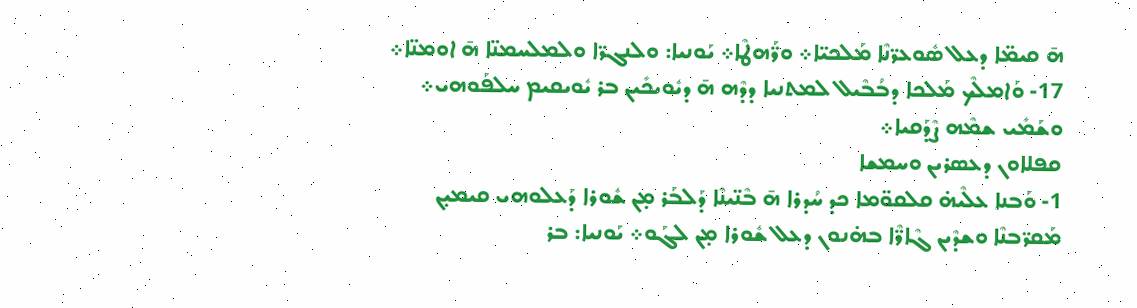ܗ̄ ܩܝܡ̈ܐ ܕܥܠ ܣܽܘܥܪ̈ܢܶܐ ܡܰܠܟܝ̈ܐ܀ ܘܪ̈ܰܗܛܶܐ܀ ܝܰܘܢܝܐ: ܘܠܢܓܪ̈ܐ ܘܠܡܠܚܡܢ̈ܐ ܗ̄ ܐܘܡܢ̈ܐ܀
17- ܘܰܐܡܠܶܟ ܡܰܠܟܐ ܕܒܳܒܶܝܠ ܠܡܬܢܝܐ ܕܕܶܗ ܗ̄ ܕܝܽܘܝܟܺܝܢ ܒܪ ܝܽܘܝܩܝܡ ܚܠܦܰܘܗܝ܀ ܘܫܰܡܺܝ ܫܡܶܗ ܨܶܕܰܩܝܐ܀
ܩܦܠܐܘܢ ܕܥܣܪܝܢ ܘܚܡܫܐ
1- ܘܰܒܢܐ ܥܠܶܝܗ̇ ܩܠܩܘ̈ܡܐ ܟܕ ܚܳܕܪܐ ܗ̄ ܒܶܢ̈ܝܢܶܐ ܕܰܠܒܰܪ ܡ̣ܢ ܫܽܘܪܐ ܕܰܥܠܘܗܝ ܩܝܡܝ̣ܢ ܡܰܩܪ̈ܒܢܶܐ ܘܫܕܶܝܢ ܓܶܐܪ̈ܶܐ ܒܗ̇ܢܘܢ ܕܥܠ ܫܽܘܪܐ ܡ̣ܢ ܠܓܰܘ܀ ܝܰܘܢܝܐ: ܒܪ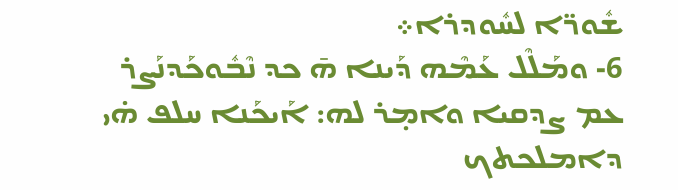ܫܽܘܪ̈ܐ ܠܚܽܘܕܪܐ܀
6- ܘܡܰܠܶܠ ܥܰܡܶܗ ܕܰܝܢܐ ܗ̄ ܟܕ ܢܶܒܽܘܟܰܕܢܰܨܪ ܥܡ ܨܕܩܝܐ ܘܐܡ̣ܪ ܠܗ: ܐܰܝܟܰܢܐ ܚܠܦ ܗ̇ܝ ܕܐܡܠܟܬܟ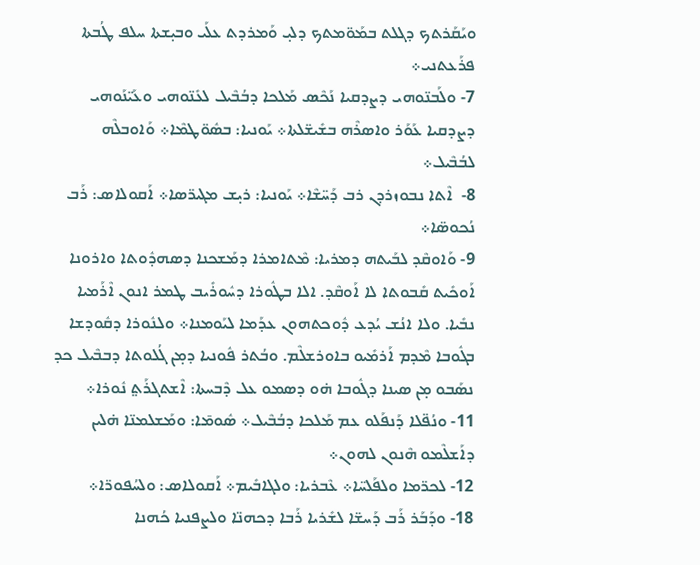ܘܝܰܩܰܪܬܟ ܕܓܠܬ ܒܡܰܘ̈ܡܬܟ ܕܠܝ̣ ܘܰܡܪܕܬ ܥܠܰܝ ܘܒܝ̣ܫܬܐ ܚܠܦ ܛܳܒܬܐ ܦܪܰܥܬܢܝ܀
7- ܘܠܰܒܢ̈ܘܗܝ ܕܨܕܩܝܐ ܢܰܟܶܣ ܡܰܠܟܐ ܕܒܳܒܶܝܠ ܠܥܺܢ̈ܘܗܝ ܘܥܰܝ̈ܢܰܘܗܝ ܕܨܕܩܝܐ ܥܰܘܰܪ ܘܐܣܪܶܗ ܒܫܺܝܫ̈ܠܬܐ܀ ܝܰܘܢܝܐ: ܒܣܽܘ̈ܛܡܶܐ܀ ܘܰܐܘܒܠܶܗ ܠܒܳܒܶܝܠ܀
8-  ܐܶܬܐ ܢܒܘܙܪܕܢ ܪܒ ܕܰܚ̈ܫܶܐ܀ ܝܰܘܢܝܐ: ܪܝ̣ܫ ܡܓܝܪ̈ܣܐ܀ ܐܰܩܘܠܐܣ: ܪܰܒ ܢܳܟܘܣ̈ܐ܀
9- ܘܰܐܘܩܶܕ ܠܒܰܝܬܗ ܕܡܪܝܐ: ܡܶܬܐܡܪܐ ܕܡܰܫܟܢܐ ܕܣܗܕܽܘܬܐ ܘܐܪܘܢܐ ܐܰܘܟܺܝܬ ܩܺܒܘܬܐ ܠܐ ܐܰܘܩܶܕ. ܐܠܐ ܒܛܽܘܪܐ ܕܚܽܘܪܺܝܒ ܛܡܪ ܐܢܘܢ ܐܶܪܰܡܝܐ ܢܒܺܝܐ. ܘܠܐ ܐܢܳܫ ܝܳܕܥ ܕܽܘܟܬܗܘܢ ܥܕܰܡܐ ܠܝܰܘܡܢܐ܀ ܘܠܢܽܘܪܐ ܕܩܽܘܕܫܐ ܒܓܽܘܒܐ ܡܶܕܡ ܐܰܪܡܺܝܘ ܒܐܘܪܫܠܶܡ. ܘܒܳܬܪ ܦܽܘܢܝܐ ܕܡ̣ܢ ܓܳܠܘܬܐ ܕܒܒܶܝܠ ܟܕ ܢܣܰܒܘ ܡ̣ܢ ܣܝܢܐ ܕܓܽܘܒܐ ܗ̇ܘ ܕܣܡܘ ܥܠ ܕܶܒܚܬܐ: ܐܶܫܬܓܪܰܬ݀ ܢܽܘܪܐ܀
11- ܘܢܳܦ̈ܠܐ ܕܰܢܦܰܠܘ ܥܡ ܡܰܠܟܐ ܕܒܳܒܶܝܠ܀ ܣܽܘܡ̄ܐ: ܘܡܰܫܠܡܢ̈ܐ ܗ̇ܠܝܢ ܕܐܰܫܠܶܡܘ ܗܶܢܘܢ ܠܗܘܢ܀
12- ܠܟܪ̈ܡܐ ܘܠܦܰܠܚ̈ܐ܀ ܥܶܒܪܝܐ: ܘܠܓܐܒܺܝܡ܀ ܐܰܩܘܠܐܣ: ܘܠܚܳܦܘܪ̈ܐ܀
18- ܘܕܰܒܰܪ ܪܰܒ ܕܰܚܫ̈ܐ ܠܫܺܪܝܐ ܪܰܒܐ ܕܟܗܢ̈ܐ ܘܠܨܦܢܝܐ ܟܳܗܢܐ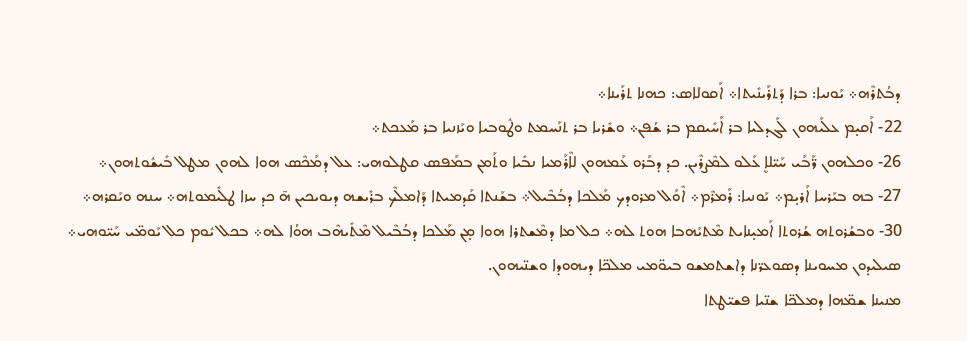ܕܒܳܬܪܶܗ܀ ܝܰܘܢܝܐ: ܒܪܐ ܕܰܬܪܰܝܢܺܝܬܐ܀ ܐܰܩܘܠܐܣ: ܟܗܢܐ ܬܪܰܝܢܐ܀
22- ܐܰܩܝ̣ܡ ܥܠܰܝܗܘܢ ܠܰܓܕܠܝܐ ܒܪ ܐܰܚܺܝܩܡ ܒܪ ܫܳܦܢ܀ ܘܫܺܪܝܐ ܒܪ ܬܢܰܚܡܬ ܘܛܽܘܒܝܐ ܘܝܰܙܢܝܐ ܒܪ ܡܰܥܟܬ܀
26- ܘܟܠܗܘܢ ܪ̈ܰܒܰܝ ܚܰܝ̈ܠܐܷ ܥܰܠܘ ܠܡܶܨܪܶܝܢ. ܟܕ ܕܒܰܪܘ ܥܰܡܗܘܢ ܠܐܶܪܰܡܝܐ ܢܒܺܝܐ ܘܬܰܡܢ ܒܡܰܦܣ ܩܛܠܘܗܝ: ܥܠ ܕܡܰܟܶܣ ܗܘܐ ܠܗܘܢ ܡܛܠ ܒܺܝܫܽܘܬܗܘܢ܀
27- ܒܗ ܒܝܰܪܚܐ ܐܰܪܝ̣ܡ܀ ܝܰܘܢܝܐ: ܪܰܡܪܶܡ܀ ܐܶܘܰܠ ܡܪܘܕܟ ܡܰܠܟܐ ܕܒܳܒܶܝܠ܀ ܒܫܰܢܬܐ ܩܰܕܡܝܬܐ ܕܰܐܡܠܶܟ ܒܪܺܝܫܗ ܕܝܘܝܟܝܢ ܗ̄ ܟܕ ܚܙܐ ܛܠܺܝܡܘܬܗ܀ ܚܢܗ ܘܝܰܩܪܗ܀
30- ܘܒܫܳܪܘܬܗ ܫܳܪܘܬܐ ܐܰܡܝ̣ܢܐܝܬ ܡܶܬܝܰܗܒܐ ܗܘܬ ܠܗ܀ ܟܠ ܡܐ ܕܡܶܫܬܪܐ ܗܘܐ ܡ̣ܢ ܡܰܠܟܐ ܕܒܳܒܶܝܠ ܡܶܬܺܝܗܶܒ ܗܘܳܐ ܠܗ܀ ܒܟܠ ܝܽܘܡ ܟܠ ܝܰܘܡ̈ܝ ܚܰܝ̈ܘܗܝ܀
ܣܝܠܝܕܘܢ ܡܚܘܝܢܐ ܕܣܘܥܪ̈ܢܐ ܕܐܫܬܡܫܘ ܒܝܘ̈ܡܝ ܡܠܟ̈ܐ ܕܝܗܘܕܐ ܘܫܢ̈ܝܗܘܢ.
ܡܢܝܢܐ ܫܡ̈ܗܐ ܕܡܠܟ̈ܐ ܫܢ̈ܝܐ ܦܫܝ̈ܛܬܐ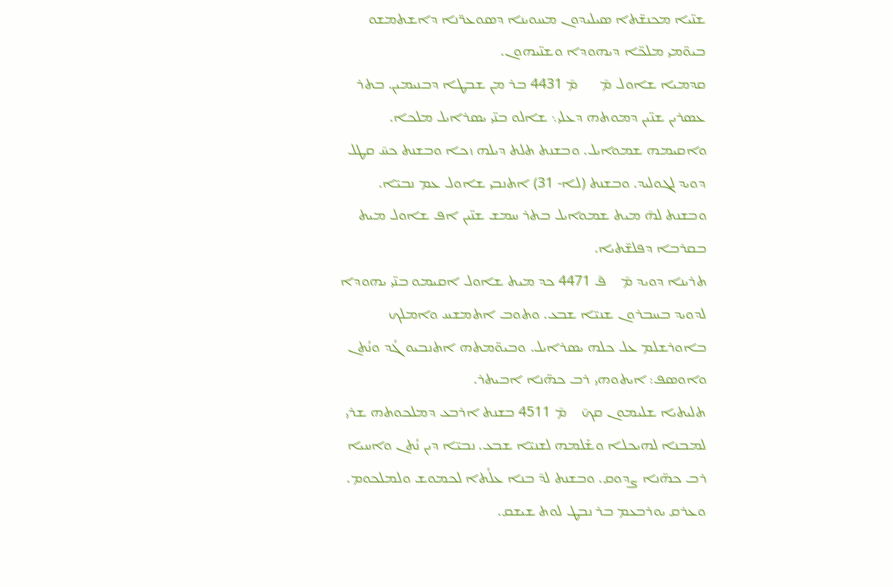ܫܢ̈ܝܐ ܡܟܢܫ̈ܬܐ ܣܝܠܝܕܘܢ ܡܚܘܝܢܐ ܕܣܘܥܪ̈ܢܐ ܕܐܫܬܡܫܘ ܒܝܘ̈ܡܝ ܡܠܟ̈ܐ ܕܝܗܘܕܐ ܘܫܢ̈ܝܗܘܢ.
ܩܕܡܝܐ ܫܐܘܠ ܡ̄      ܡ̄ 4431 ܒܪ ܡܢ ܫܒܛܐ ܕܒܢܝܡܝܢ. ܒܬܪ ܥܣܪܝܢ ܫܢ̈ܝܢ ܕܡܘܬܗ ܕܥܠܝ܆ ܫܐܠܘ ܒܢ̈ܝ ܝܣܪܐܝܠ ܡܠܟܐ. ܘܐܩܝܡܗ ܫܡܘܐܝܠ. ܘܒܫܢܬ ܬܠܬ ܕܝܠܗ ܙܟܐ ܘܒܫܢܬ ܟܚ̄ ܩܛܠ ܕܘܝܕ ܠܓܘܠܝܕ. ܘܒܫܢܬ (ܠܐ- 31) ܐܬܢܒܝ ܫܐܘܠ ܥܡ ܢܒܝ̈ܐ. ܘܒܫܢܬ ܠܗ̄ ܡܝܬ ܫܡܘܐܝܠ ܒܬܪ ܚܡܫ ܫܢ̈ܝܢ ܐܦ ܫܐܘܠ ܡܝܬ ܒܩܪܒܐ ܕܦܠܫ̈ܬܝܐ.
ܬܪܝܢܐ ܕܘܝܕ ܡ̄    ܦ̄ 4471 ܟܕ ܡܝܬ ܫܐܘܠ ܐܩܝܡܘ ܒܢ̈ܝ ܝܗܘܕܐ ܠܕܘܝܕ ܒܚܒܪܘܢ ܫܢܝ̈ܐ ܫܒܥ. ܘܬܘܒ ܐܬܡܫܚ ܘܐܡܠܟ ܒܐܘܪܫܠܡ ܥܠ ܟܠܗ ܝܣܪܐܝܠ. ܘܒܝܘ̈ܡܬܗ ܐܬܢܒܝܘ ܓܳܕ ܘܢܳܬܢ ܘܐܘܣܦ: ܐܝܬܘܗܝ ܪܒ ܟܗ̈ܢܐ ܐܒܝܬܪ.
ܬܠܝܬܝܐ ܫܠܝܡܘܢ ܩܟ̄    ܡ̄ 4511 ܒܫܢܬ ܐܪܒܥ ܕܡܠܟܘܬܗ ܫܪܝ ܠܡܒܢܐ ܠܗܝܟܠܐ ܘܫܰܠܡܗ ܠܫܢܝ̈ܐ ܫܒܥ. ܢܒܝ̈ܐ ܕܝܢ ܢܳܬܢ ܘܐܚܝܐ ܪܒ ܟܗ̈ܢܐ ܨܕܘܩ. ܘܒܫܢܬ ܠܕ̄ ܒܢܐ ܥܠܳܬܐ ܠܟܡܘܫ ܘܠܡܠܟܘܡ. ܘܥܪܩ ܝܘܪܒܥܡ ܒܪ ܢܒܛ ܠܘܬ ܫܝܫܩ.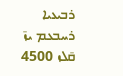ܪܒܝܥܝܐ ܪܚܒܥܡ ܝܙ̄      ܩ̄ܠܙ 4500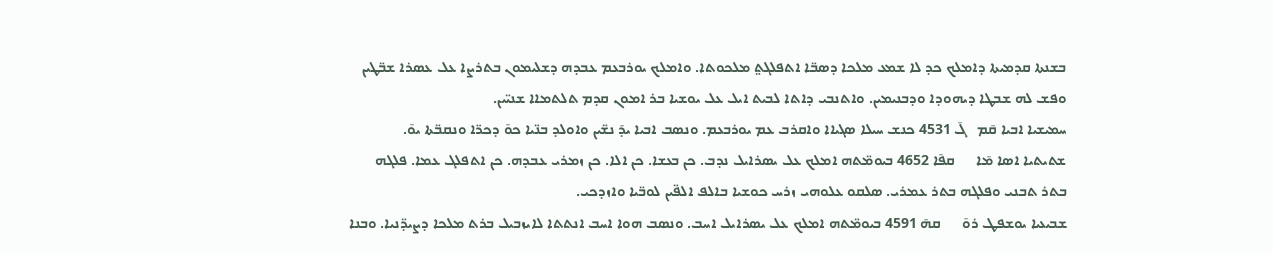ܒܫܢܬܐ ܩܕܡܝܬܐ ܕܐܡܠܟ ܟܕ ܠܐ ܫܡܥ ܡܠܟܐ ܕܣܒ̈ܐ ܐܬܦܠܓܬ݀ ܡܠܟܘܬܐ. ܘܐܡܠܟ ܝܘܪܒܥܡ ܥܒܕܗ ܕܫܠܝܡܘܢ ܒܬܪܨܐ ܥܠ ܥܣܪܐ ܫܒ̈ܛܝܢ ܘܦܫ ܠܗ ܫܒܛܐ ܕܝܗܘܕܐ ܘܕܒܢܝܡܝܢ. ܘܐܬܢܒܝ ܕܐܬܐ ܠܒܝܬ ܐܝܠ ܥܠ ܝܘܫܝܐ ܒܪ ܐܡܘܢ ܩܕܡ ܬܠܬܡܐܐ ܫܢܝ̈ܝܢ.
ܚܡܝܫܝܐ ܐܒܝܐ ܩ̄ܡ   ܓ̄ 4531 ܟܢܫ ܚܝܠܐ ܣܓܝܐܐ ܘܐܩܪܒ ܥܡ ܝܘܪܒܥܡ. ܘܢܣܒ ܐܒܝܐ ܝܕ̄ ܢܫ̈ܝܢ ܘܐܘܠܕ ܒܢ̈ܝܐ ܟܘ̄ ܕܟܪ̈ܐ ܘܢܩܒ̈ܬܐ ܝܘ̄.
ܫܬܝܬܝܐ ܐܣܐ ܡ̄ܐ      ܩܦ̄ܐ 4652 ܒܝܘܡ̈ܬܗ ܐܡܠܟ ܥܠ ܝܣܪܐܝܠ ܢܕܒ. ܟܢ ܒܥܫܐ. ܟܢ ܐܠܐ. ܟܢ ܙܡܪܝ ܥܒܕܗ. ܟܢ ܐܬܦܠܓ ܥܡܐ. ܦܠܓܗ ܒܬܪ ܬܒܢܝ ܘܦܠܓܗ ܒܬܪ ܥܡܪܝ. ܣܠܩܘ ܥܠܘܗܝ ܙܪܚ ܟܘܫܝܐ ܒܐܠܦ ܐܠܦ̈ܝܢ ܠܘܒ̈ܝܐ ܘܐܙܕܟܝ.
ܫܒܝܥܝܐ ܝܘܫܦܛ ܪܘ̄      ܩܗ̄ 4591 ܒܝܘܡ̈ܬܗ ܐܡܠܟ ܥܠ ܝܣܪܐܝܠ ܐܚܒ. ܘܢܣܒ ܗܘܐ ܐܚܒ ܐܢܬܬܐ ܠܐܝܙܒܝܠ ܒܪܬ ܡܠܟܐ ܕܨܝܕ̈ܢܝܐ. ܘܒܢܐ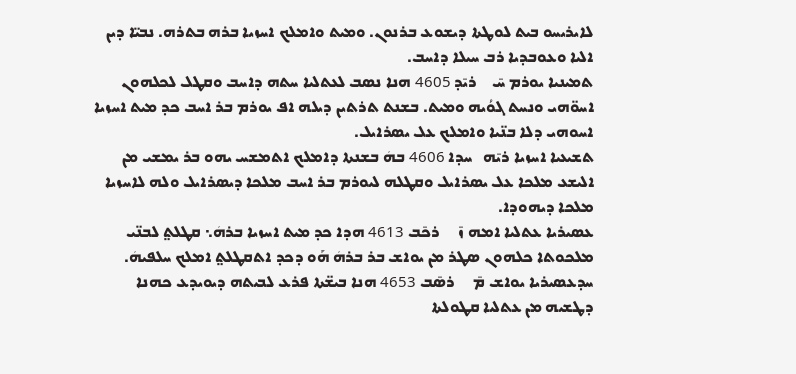ܠܐܝܪܝܚܘ ܒܝܬ ܠܘܛܬܐ ܕܝܫܘܥ ܒܪܢܘܢ. ܘܡܝܬ ܘܐܡܠܟ ܐܚܙܝܐ ܒܪܗ ܒܬܪܗ. ܢܒܝ̈ܐ ܕܝܢ ܐܠܝܐ ܘܥܘܒܕܝܐ ܪܒ ܚܝܠܐ ܕܐܚܒ.
ܬܡܝܢܝܐ ܝܘܪܡ ܚ̄    ܪܝ̄ܕ 4605 ܗܢܐ ܢܣܒ ܠܥܬܠܝܐ ܚܬܗ ܕܐܚܒ ܘܩܛܠ ܠܟܠܗܘܢ ܐܚܘ̈ܗܝ ܘܢܚܬ ܓܘܳܝܗ ܘܡܝܬ. ܒܫܢܬ ܬܪܬܝܢ ܕܝܠܗ ܐܦ ܝܘܪܡ ܒܪ ܐܚܒ ܟܕ ܡܝܬ ܐܚܙܝܐ ܐܚܘܗܝ ܕܠܐ ܒܢ̈ܝܐ ܘܐܡܠܟ ܥܠ ܝܣܪܐܝܠ.
ܬܫܝܥܝܐ ܐܚܙܝܐ ܪܝ̄ܗ   ܚܕܐ 4606 ܒܗܿ ܒܫܢܬܐ ܕܐܡܠܟ ܐܬܡܫܚ ܝܗܘ ܒܪ ܝܡܫܝ ܡܢ ܐܠܝܫܥ ܡܠܟܐ ܥܠ ܝܣܪܐܝܠ ܘܩܛܠܗ ܠܝܘܪܡ ܒܪ ܐܚܒ ܡܠܟܐ ܕܝܣܪܐܝܠ ܘܠܗ ܠܐܚܙܝܐ ܡܠܟܐ ܕܝܗܘܕܐ.
ܥܣܝܪܝܐ ܥܬܠܝܐ ܐܡܗ ܙ̄     ܪܟ̄ܒ 4613 ܗܕܐ ܟܕ ܡܝܬ ܐܚܙܝܐ ܒܪܗܿ܆ ܩܛܠܬ݀ ܠܒܢ̈ܝ ܡܠܟܘܬܐ ܟܠܗܘܢ ܣܛܪ ܡܢ ܝܘܐܫ ܒܪ ܒܪܗܿ ܗܰܘ ܕܟܕ ܐܬܩܛܠܬ݀ ܐܡܠܟ ܚܠܦܝܗܿ.
ܚܕܥܣܝܪܝܐ ܝܘܐܫ ܡ̄     ܪܣ̄ܒ 4653 ܗܢܐ ܒܝܫ̈ܬܐ ܦܪܥ ܠܒܝܬܗ ܕܝܘܝܕܥ ܟܗܢܐ ܕܛܫܝܗ ܡܢ ܥܬܠܝܐ ܩܛܘܠܬܐ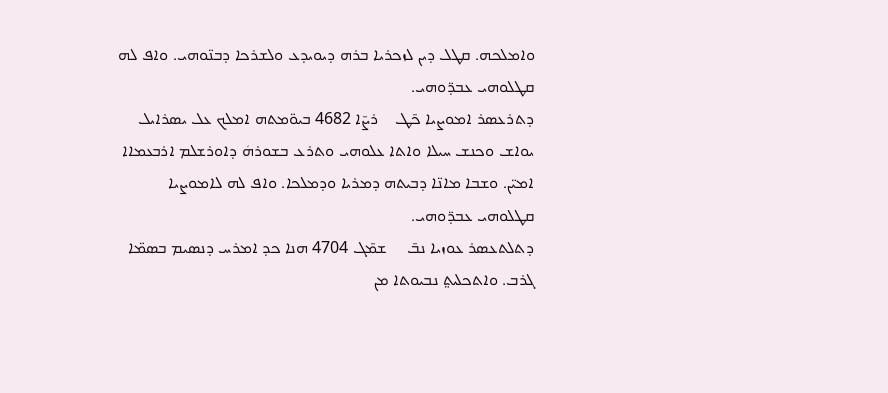ܘܐܡܠܟܗ. ܩܛܠ ܕܝܢ ܠܙܟܪܝܐ ܒܪܗ ܕܝܘܝܕܥ ܘܠܫܪܟܐ ܕܒܢ̈ܘܗܝ. ܘܐܦ ܠܗ ܩܛܠܘܗܝ ܥܒܕ̈ܘܗܝ.
ܕܬܪܥܣܪ ܐܡܘܨܝܐ ܟ̄ܛ    ܪܨ̄ܐ 4682 ܒܝܘ̈ܡܬܗ ܐܡܠܟ ܥܠ ܝܣܪܐܝܠ ܝܘܐܫ ܘܟܢܫ ܚܝܠܐ ܘܐܬܐ ܥܠܘܗܝ ܘܬܪܥ ܒܫܘܪܗܿ ܕܐܘܪܫܠܡ ܐܪܒܥܡܐܐ ܐܡܝ̈ܢ. ܘܫܒܐ ܡܐܢ̈ܐ ܕܒܝܬܗ ܕܡܪܝܐ ܘܕܡܠܟܐ. ܘܐܦ ܠܗ ܠܐܡܘܨܝܐ ܩܛܠܘܗܝ ܥܒܕ̈ܘܗܝ.
ܕܬܠܬܥܣܪ ܥܘܙܝܐ ܢܒ̄     ܫܡ̄ܓ 4704 ܗܢܐ ܟܕ ܐܡܪܚ ܕܢܣܝܡ ܒܣܡ̈ܐ ܓܪܒ. ܘܐܬܟܠܝܬ݀ ܢܒܝܘܬܐ ܡܢ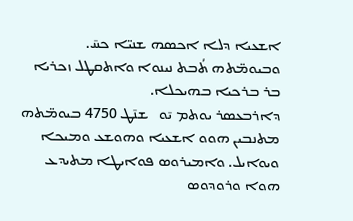ܐܫܥܝܐ ܕܠܐ ܐܟܣܗ ܫܢܝ̈ܐ ܟܚ̄. ܘܒܝܘܡ̈ܬܗ ܬܳܒܬ ܢܝܢܘܐ ܘܐܬܩܛܠ ܙܟܪܝܐ ܒܪ ܒܪܟܝܐ ܒܗܝܟܠܐ.
ܕܐܪܒܥܣܪ ܝܘܬܡ ܝ̄ܘ   ܫܢ̄ܛ 4750 ܒܝܘܡ̈ܬܗ ܡܬܢܒܝܢ ܗܘܘ ܐܫܥܝܐ ܘܗܘܫܥ ܘܡܝܟܐ ܘܝܘܐܝܠ. ܘܐܡܝܪܘܣ ܦܘܐܝܛܐ ܡܬܝܕܥ ܗܘܐ ܘܪܘܕܘܣ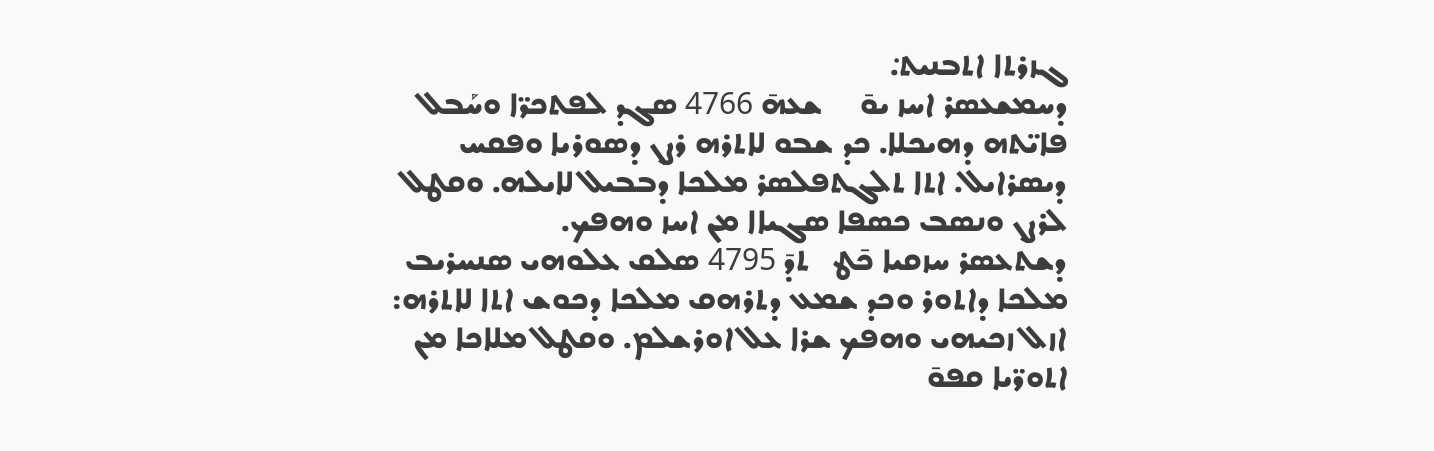ܓܙܪܬܐ ܐܬܒܢܝܬ݀.
ܕܚܡܫܥܣܪ ܐܚܙ ܝܘ̄     ܫܥܗ̄ 4766 ܣܓܕ ܠܦܬܟܪ̈ܐ ܘܚܰܒܠ ܦܐܝ̈ܬܗ ܕܗܝܟܠܐ. ܟܕ ܫܒܘ ܠܐܬܪܗ ܪܨܢ ܕܣܘܪܝܐ ܘܦܩܚ ܕܝܣܪܐܝܠ. ܐܬܐ ܬܠܓܬܦܠܣܪ ܡܠܟܐ ܕܒܒܝܠ ܠܐܝܠܗ. ܘܩܛܠ ܠܪܨܢ ܘܢܣܒ ܟܣܦܐ ܣܓܝܐܐ ܡܢ ܐܚܙ ܘܗܦܟ.
ܕܫܬܥܣܪ ܚܙܩܝܐ ܟ̄ܛ   ܬܕ̄ 4795 ܣܠܩ ܥܠܘܗܝ ܣܢܚܪܝܒ ܡܠܟܐ ܕܐܬܘܪ ܘܟܕ ܫܡܥ ܕܬܪܗܩ ܡܠܟܐ ܕܟܘܫ ܐܬܐ ܠܐܬܪܗ: ܐܙܠ ܙܟܝܗܝ ܘܗܦܟ ܫܪܐ ܥܠ ܐܘܪܫܠܡ. ܘܩܛܠ ܡܠܐܟܐ ܡܢ ܐܬܘܪ̈ܝܐ ܩܦܘ̄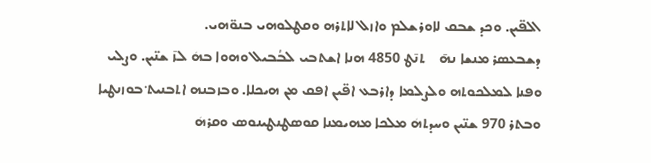ܐܠܦ̈ܝܢ. ܘܟܕ ܫܒܩ ܠܐܘܪܫܠܡ ܘܐܙܠ ܠܐܬܪܗ ܘܩܛܠܘܗܝ ܒܢܘ̈ܗܝ.
ܕܫܒܥܣܪ ܡܢܫܐ ܢܗ̄    ܬܢ̄ܛ 4850 ܗܢܐ ܐܫܬܒܝ ܠܒܳܒܝܠ ܘܗܘܐ ܒܗܿ ܠܙ̄ ܫܢ̈ܝܢ. ܘܨܠܝ ܘܦܢܐ ܠܡܠܟܘܬܗ ܘܠܨܠܡܐ ܕܐܪܒܥ ܐܦ̈ܝܢ ܐܦܩ ܡܢ ܗܝܟܠܐ. ܘܒܙܒܢܗ ܐܬܒܢܝܬ݀ ܒܘܙܢܛܝܐ ܘܒܬܪ 970 ܫܢ̈ܝܢ ܘܚܕܬܗܿ ܡܠܟܐ ܡܗܝܡܢܐ ܩܘܣܛܢܛܝܢܘܣ ܘܩܪܗܿ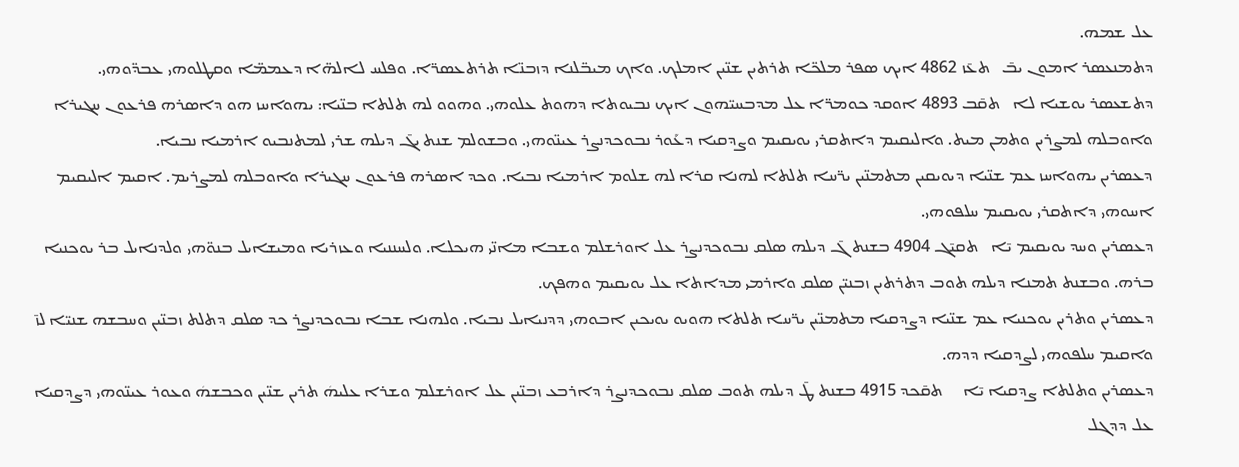ܥܠ ܫܡܗ.
ܕܬܡܢܥܣܪ ܐܡܘܢ ܝܒ̄   ܬܥ̄ܙ 4862 ܐܝܟ ܣܦܪ ܡܠܟ̈ܐ ܬܪܬܝܢ ܫܢ̈ܝܢ ܐܡܠܟ. ܘܐܟ ܡܝܒ̈ܠܢܐ ܕܙܒܢ̈ܐ ܬܪܬܥܣܪ̈ܐ. ܘܦܠܚ ܠܐܠܗ̈ܐ ܕܥܡܡ̈ܐ ܘܩܛܠܘܗܝ ܥܒܕ̈ܘܗܝ.
ܕܬܫܥܣܪ ܝܘܫܝܐ ܠܐ   ܬܩ̄ܒ 4893 ܐܘܩܕ ܟܘܡܪ̈ܐ ܥܠ ܡܕܒܚܝ̈ܗܘܢ ܐܝܟ ܢܒܝܘܬܐ ܕܗܘܬ ܥܠܘܗܝ. ܘܗܘܘ ܠܗ ܬܠܬܐ ܒܢ̈ܝܐ: ܝܗܘܐܚܙ ܗܘ ܕܐܣܪܗ ܦܪܥܘܢ ܚܓܝܪܐ ܘܐܘܒܠܗ ܠܡܨܪܝܢ ܘܬܡܢ ܡܝܬ. ܘܐܠܝܩܝܡ ܕܐܬܩܪܝ ܝܘܝܩܝܡ ܘܨܕܩܝܐ ܕܥܰܘܪ ܢܒܘܟܕܢܨܪ ܥܝܢ̈ܘܗܝ. ܘܒܫܘܠܡ ܫܢܬ ܝܓ̄ ܕܝܠܗ ܫܪܝ ܠܡܬܢܒܝܘ ܐܪܡܝܐ ܢܒܝܐ.
ܕܥܣܪܝܢ ܝܗܘܐܚܙ ܥܡ ܫܢ̈ܝܐ ܕܝܘܝܩܝܢ ܡܬܡܢ̈ܝܢ ܝܪ̈ܚܐ ܬܠܬܐ ܠܗܢܐ ܩܪܐ ܠܗ ܫܠܘܡ ܐܪܡܝܐ ܢܒܝܐ. ܘܟܕ ܐܣܪܗ ܦܪܥܘܢ ܚܓܝܪܐ ܘܐܘܒܠܗ ܠܡܨܪܝܡ. ܐܩܝܡ ܐܠܝܩܝܡ ܐܚܘܗܝ ܕܐܬܩܪܝ ܝܘܝܩܝܡ ܚܠܦܘܗܝ.
ܕܥܣܪܝܢ ܘܚܕ ܝܘܝܩܝܡ ܝ̄ܐ   ܬܩܝ̄ܓ 4904 ܒܫܢܬ ܓ̄ ܕܝܠܗ ܣܠܩ ܢܒܘܟܕܢܨܪ ܥܠ ܐܘܪܫܠܡ ܘܫܒܐ ܡܐܢ̈ܝ ܗܝܟܠܐ. ܘܠܚܢܢܝܐ ܘܥܙܪܝܐ ܘܡܝܫܐܝܠ ܒܢܘ̈ܗܝ ܘܠܕܢܐܝܠ ܒܪ ܝܘܟܢܝܐ ܒܪܗ. ܘܒܫܢܬ ܬܡܢܐ ܕܝܠܗ ܬܘܒ ܕܬܪܬܝܢ ܙܒܢܝ̈ܢ ܣܠܩ ܘܐܪܡܝ ܡܕܐܬܐ ܥܠ ܝܘܝܩܝܡ ܘܗܦܟ.
ܕܥܣܪܝܢ ܘܬܪܝܢ ܝܘܟܢܝܐ ܥܡ ܫܢ̈ܝܐ ܕܨܕܩܝܐ ܡܬܡܢ̈ܝܢ ܝܪ̈ܚܐ ܬܠܬܐ ܗܘܝܘ ܝܘܝܟܝܢ ܐܒܘܗܝ ܕܕܢܝܐܝܠ ܢܒܝܐ. ܘܠܗܢܐ ܫܒܐ ܢܒܘܟܕܢܨܪ ܟܕ ܣܠܩ ܕܬܠܬ ܙܒܢ̈ܝܢ ܘܚܒܫܗ ܫܢܝ̈ܐ ܠܙ̄ ܘܐܩܝܡ ܚܠܦܘܗܝ ܠܨܕܩܝܐ ܕܕܗ.
ܕܥܣܪܝܢ ܘܬܠܬܐ ܨܕܩܝܐ ܝ̄ܐ     ܬܩ̄ܟܕ 4915 ܒܫܢܬ ܛ̄ ܕܝܠܗ ܬܘܒ ܣܠܩ ܢܒܘܟܕܢܨܪ ܕܐܪܒܥ ܙܒܢ̈ܝܢ ܥܠ ܐܘܪܫܠܡ ܘܫܪܐ ܥܠܝܗܿ ܬܪܝܢ ܫܢ̈ܝܢ ܘܟܒܫܗܿ ܘܥܘܪ ܥܝܢ̈ܘܗܝ ܕܨܕܩܝܐ ܥܠ ܕܕܓܠ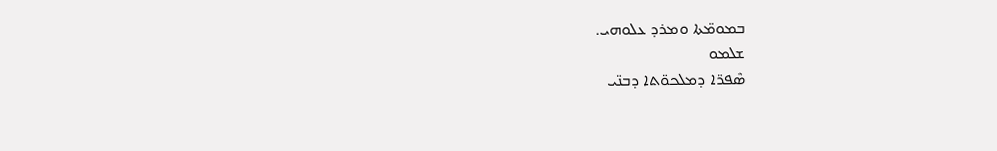ܒܡܘܡ̈ܬܐ ܘܡܪܕ ܥܠܘܗܝ.
ܫܠܡܘ
ܣܶܦܪ̈ܐ ܕܡܠܟܘ̈ܬܐ ܕܒܢ̈ܝ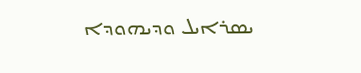ܝܣܪܐܝܠ ܘܕܝܗܘܕܐ